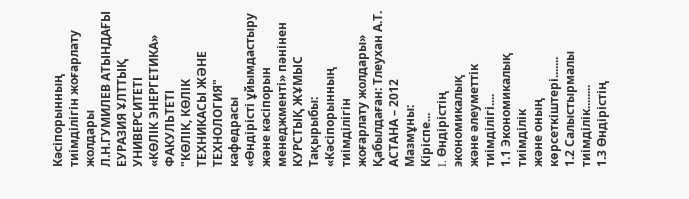Кәсіпорынның тиімділігін жоғарлату жолдары
Л.Н.ГУМИЛЕВ АТЫНДАҒЫ ЕУРАЗИЯ ҰЛТТЫҚ УНИВЕРСИТЕТІ
«КӨЛІК ЭНЕРГЕТИКА» ФАКУЛЬТЕТІ
"КӨЛІК, КӨЛІК ТЕХНИКАСЫ ЖӘНЕ ТЕХНОЛОГИЯ"
кафедрасы
«Өндірісті ұйымдастыру және кәсіпорын менеджменті» пәнінен
КУРСТЫҚ ЖҰМЫС
Тақырыбы: «Кәсіпорынның тиімділігін
жоғарлату жолдары»
Қабылдаған: Тлеухан А.Т.
АСТАНА – 2012
Мазмұны:
Кіріспе...
I. Өндірістің экономикалық
және әлеуметтік тиімділігі....
1.1 Экономикалық тиімділік
және оның көрсеткіштері.......
1.2 Салыстырмалы тиімділік........
1.3 Өндірістің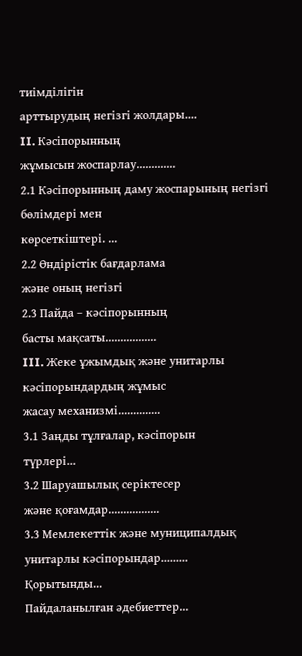тиімділігін
арттырудың негізгі жолдары....
II. Кәсіпорынның
жұмысын жоспарлау.............
2.1 Кәсіпорынның даму жоспарының негізгі бөлімдері мен
көрсеткіштері. ...
2.2 Өндірістік бағдарлама
және оның негізгі
2.3 Пайда – кәсіпорынның
басты мақсаты.................
III. Жеке ұжымдық және унитарлы кәсіпорындардың жұмыс
жасау механизмі..............
3.1 Заңды тұлғалар, кәсіпорын
түрлері...
3.2 Шаруашылық серіктесер
және қоғамдар.................
3.3 Мемлекеттік және муниципалдық
унитарлы кәсіпорындар.........
Қорытынды...
Пайдаланылған әдебиеттер...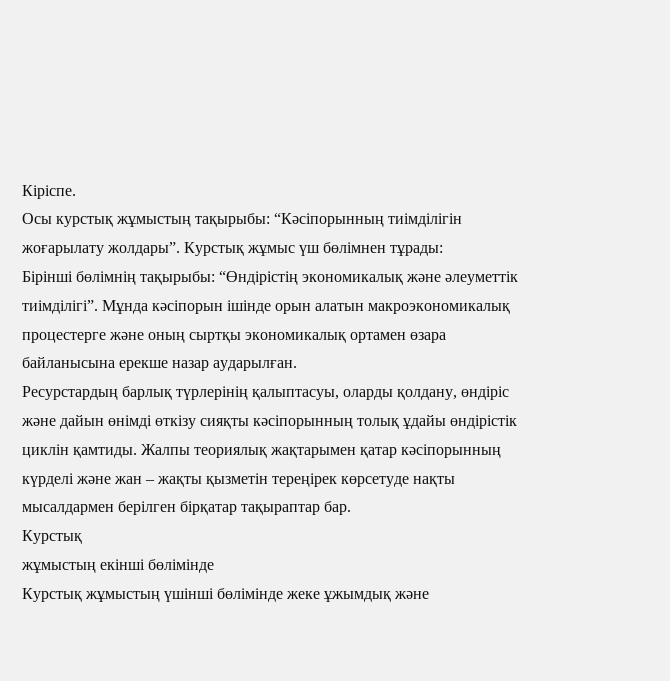Кіріспе.
Осы курстық жұмыстың тақырыбы: “Кәсіпорынның тиімділігін жоғарылату жолдары”. Курстық жұмыс үш бөлімнен тұрады:
Бірінші бөлімнің тақырыбы: “Өндірістің экономикалық және әлеуметтік тиімділігі”. Мұнда кәсіпорын ішінде орын алатын макроэкономикалық процестерге және оның сыртқы экономикалық ортамен өзара байланысына ерекше назар аударылған.
Ресурстардың барлық түрлерінің қалыптасуы, оларды қолдану, өндіріс және дайын өнімді өткізу сияқты кәсіпорынның толық ұдайы өндірістік циклін қамтиды. Жалпы теориялық жақтарымен қатар кәсіпорынның күрделі және жан – жақты қызметін тереңірек көрсетуде нақты мысалдармен берілген бірқатар тақыраптар бар.
Курстық
жұмыстың екінші бөлімінде
Курстық жұмыстың үшінші бөлімінде жеке ұжымдық және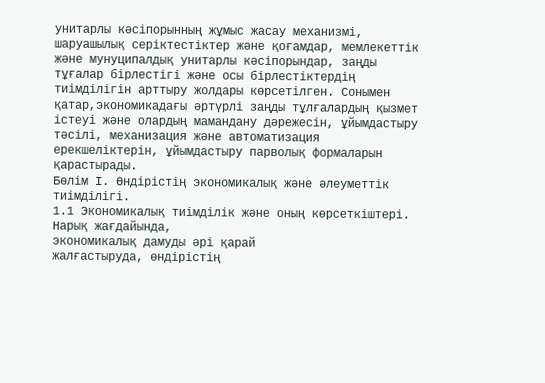унитарлы кәсіпорынның жұмыс жасау механизмі, шаруашылық серіктестіктер және қоғамдар, мемлекеттік және мунуципалдық унитарлы кәсіпорындар, заңды тұғалар бірлестігі және осы бірлестіктердің тиімділігін арттыру жолдары көрсетілген. Сонымен қатар,экономикадағы әртүрлі заңды тұлғалардың қызмет істеуі және олардың мамандану дәрежесін, ұйымдастыру тәсілі, механизация және автоматизация ерекшеліктерін, ұйымдастыру парволық формаларын қарастырады.
Бөлім I. Өндірістің экономикалық және әлеуметтік тиімділігі.
1.1 Экономикалық тиімділік және оның көрсеткіштері.
Нарық жағдайында,
экономикалық дамуды әрі қарай
жалғастыруда, өндірістің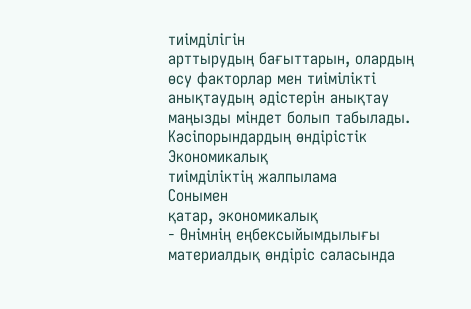тиімділігін
арттырудың бағыттарын, олардың
өсу факторлар мен тиімілікті
анықтаудың әдістерін анықтау
маңызды міндет болып табылады.
Кәсіпорындардың өндірістік
Экономикалық
тиімділіктің жалпылама
Сонымен
қатар, экономикалық
- Өнімнің еңбексыйымдылығы материалдық өндіріс саласында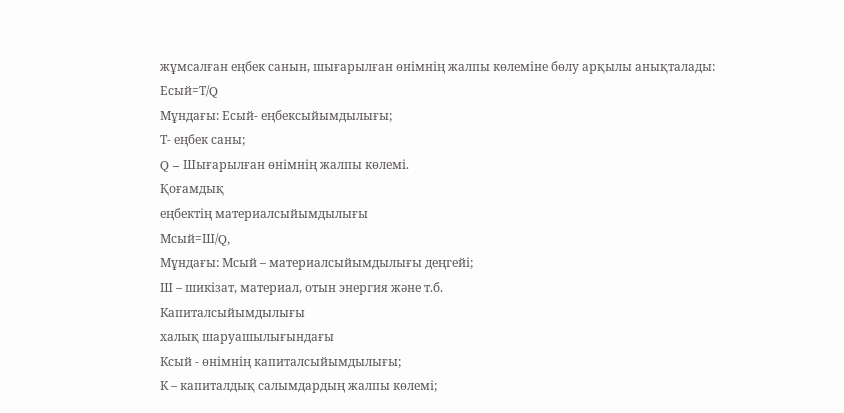жұмсалған еңбек санын, шығарылған өнімнің жалпы көлеміне бөлу арқылы анықталады:
Есый=Т/Q
Мұндағы: Есый- еңбексыйымдылығы;
Т- еңбек саны;
Q – Шығарылған өнімнің жалпы көлемі.
Қоғамдық
еңбектің материалсыйымдылығы
Мсый=Ш/Q,
Мұндағы: Мсый – материалсыйымдылығы деңгейі;
Ш – шикізат, материал, отын энергия және т.б.
Капиталсыйымдылығы
халық шаруашылығындағы
Ксый - өнімнің капиталсыйымдылығы;
К – капиталдық салымдардың жалпы көлемі;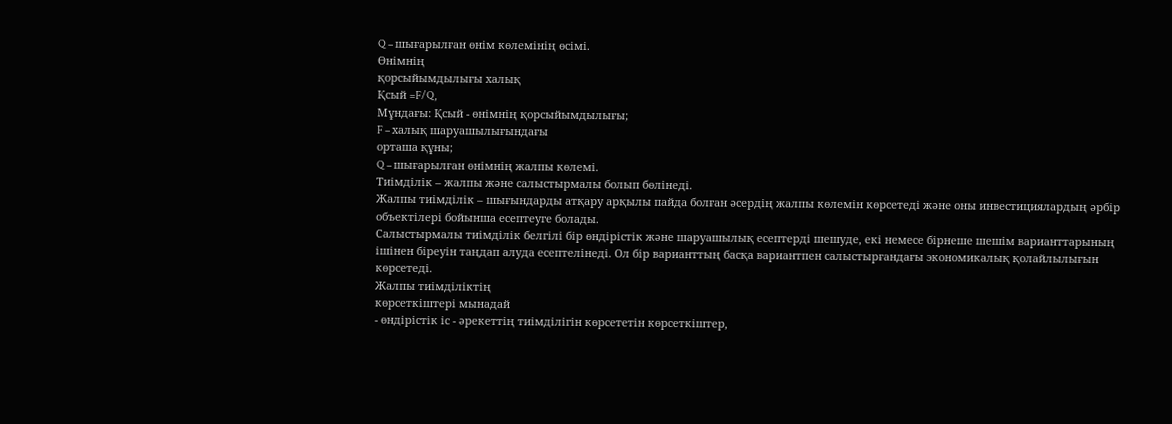Q – шығарылған өнім көлемінің өсімі.
Өнімнің
қорсыйымдылығы халық
Қсый =F/Q,
Мұндағы: Қсый - өнімнің қорсыйымдылығы;
F – халық шаруашылығындағы
орташа құны;
Q – шығарылған өнімнің жалпы көлемі.
Тиімділік – жалпы және салыстырмалы болып бөлінеді.
Жалпы тиімділік – шығындарды атқару арқылы пайда болған әсердің жалпы көлемін көрсетеді және оны инвестициялардың әрбір объектілері бойынша есептеуге болады.
Салыстырмалы тиімділік белгілі бір өндірістік және шаруашылық есептерді шешуде, екі немесе бірнеше шешім варианттарының ішінен біреуін таңдап алуда есептелінеді. Ол бір варианттың басқа вариантпен салыстырғандағы экономикалық қолайлылығын көрсетеді.
Жалпы тиімділіктің
көрсеткіштері мынадай
- өндірістік іс - әрекеттің тиімділігін көрсететін көрсеткіштер,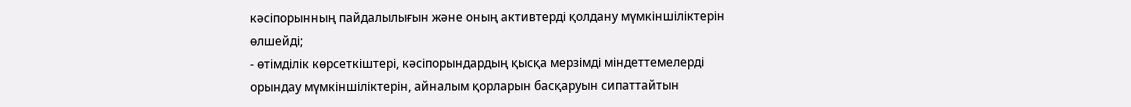кәсіпорынның пайдалылығын және оның активтерді қолдану мүмкіншіліктерін өлшейді;
- өтімділік көрсеткіштері, кәсіпорындардың қысқа мерзімді міндеттемелерді орындау мүмкіншіліктерін, айналым қорларын басқаруын сипаттайтын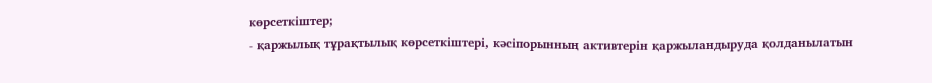көрсеткіштер;
- қаржылық тұрақтылық көрсеткіштері, кәсіпорынның активтерін қаржыландыруда қолданылатын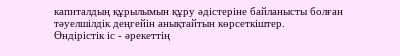капиталдың құрылымын құру әдістеріне байланысты болған тәуелшілдік деңгейін анықтайтын көрсеткіштер.
Өндірістік іс - әрекеттің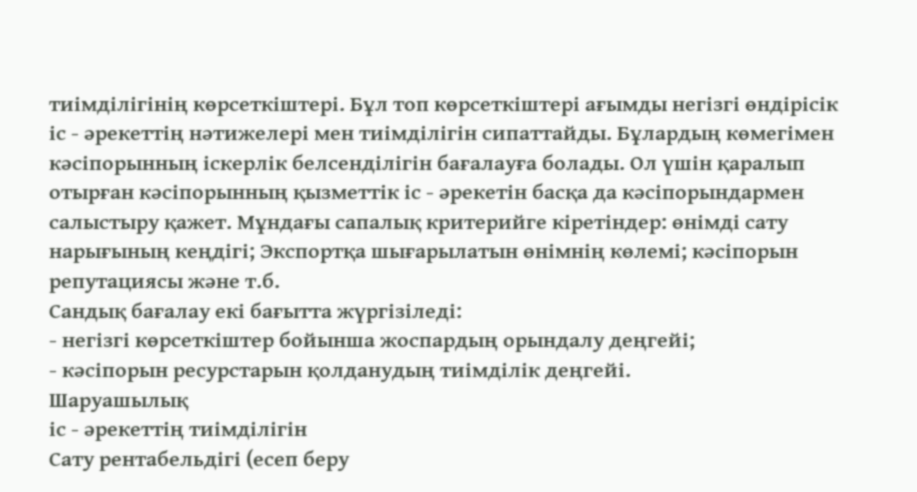тиімділігінің көрсеткіштері. Бұл топ көрсеткіштері ағымды негізгі өндірісік іс - әрекеттің нәтижелері мен тиімділігін сипаттайды. Бұлардың көмегімен кәсіпорынның іскерлік белсенділігін бағалауға болады. Ол үшін қаралып отырған кәсіпорынның қызметтік іс - әрекетін басқа да кәсіпорындармен салыстыру қажет. Мұндағы сапалық критерийге кіретіндер: өнімді сату нарығының кеңдігі; Экспортқа шығарылатын өнімнің көлемі; кәсіпорын репутациясы және т.б.
Сандық бағалау екі бағытта жүргізіледі:
- негізгі көрсеткіштер бойынша жоспардың орындалу деңгейі;
- кәсіпорын ресурстарын қолданудың тиімділік деңгейі.
Шаруашылық
іс - әрекеттің тиімділігін
Сату рентабельдігі (есеп беру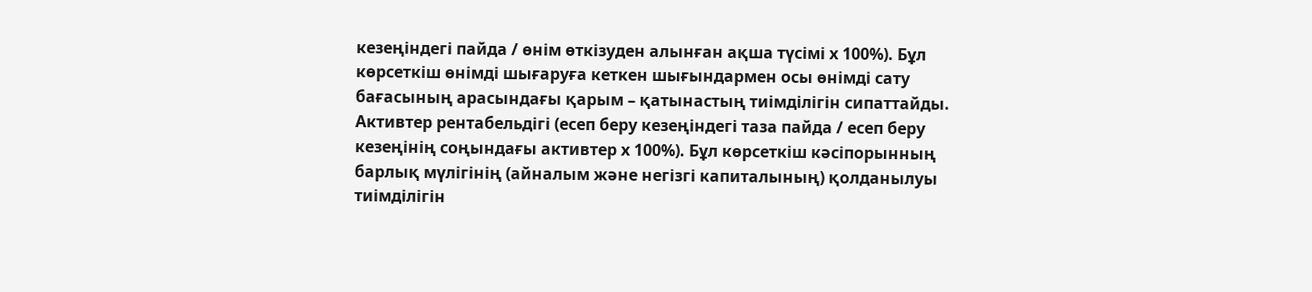кезеңіндегі пайда / өнім өткізуден алынған ақша түсімі х 100%). Бұл көрсеткіш өнімді шығаруға кеткен шығындармен осы өнімді сату бағасының арасындағы қарым – қатынастың тиімділігін сипаттайды.
Активтер рентабельдігі (есеп беру кезеңіндегі таза пайда / есеп беру кезеңінің соңындағы активтер х 100%). Бұл көрсеткіш кәсіпорынның барлық мүлігінің (айналым және негізгі капиталының) қолданылуы тиімділігін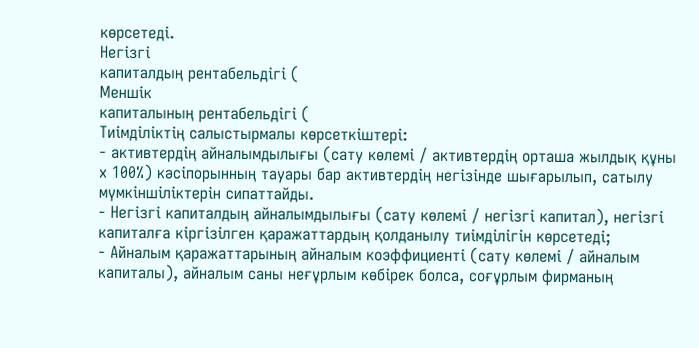көрсетеді.
Негізгі
капиталдың рентабельдігі (
Меншік
капиталының рентабельдігі (
Тиімділіктің салыстырмалы көрсеткіштері:
- активтердің айналымдылығы (сату көлемі / активтердің орташа жылдық құны х 100%) кәсіпорынның тауары бар активтердің негізінде шығарылып, сатылу мүмкіншіліктерін сипаттайды.
- Негізгі капиталдың айналымдылығы (сату көлемі / негізгі капитал), негізгі капиталға кіргізілген қаражаттардың қолданылу тиімділігін көрсетеді;
- Айналым қаражаттарының айналым коэффициенті (сату көлемі / айналым капиталы), айналым саны неғұрлым көбірек болса, соғұрлым фирманың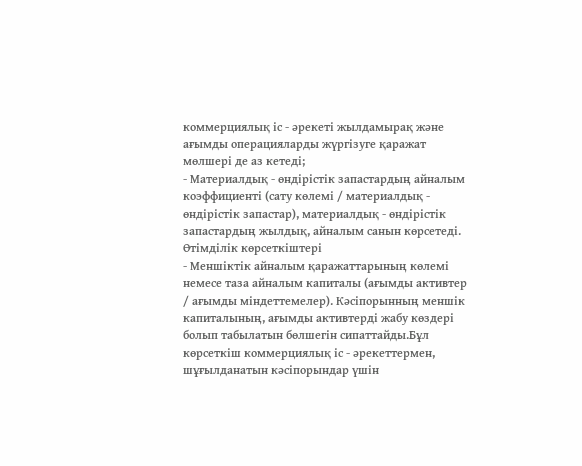коммерциялық іс - әрекеті жылдамырақ және ағымды операцияларды жүргізуге қаражат мөлшері де аз кетеді;
- Материалдық - өндірістік запастардың айналым коэффициенті (сату көлемі / материалдық - өндірістік запастар), материалдық - өндірістік запастардың жылдық, айналым санын көрсетеді.
Өтімділік көрсеткіштері
- Меншіктік айналым қаражаттарының көлемі немесе таза айналым капиталы (ағымды активтер / ағымды міндеттемелер). Кәсіпорынның меншік капиталының, ағымды активтерді жабу көздері болып табылатын бөлшегін сипаттайды.Бұл көрсеткіш коммерциялық іс - әрекеттермен, шұғылданатын кәсіпорындар үшін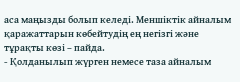аса маңызды болып келеді. Меншіктік айналым қаражаттарын көбейтудің ең негізгі және тұрақты көзі – пайда.
- Қолданылып жүрген немесе таза айналым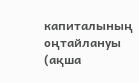капиталының оңтайлануы (ақша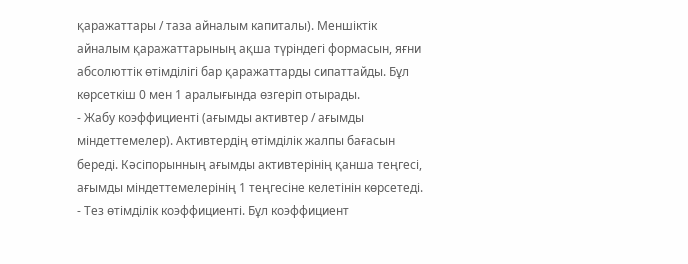қаражаттары / таза айналым капиталы). Меншіктік айналым қаражаттарының ақша түріндегі формасын, яғни абсолюттік өтімділігі бар қаражаттарды сипаттайды. Бұл көрсеткіш 0 мен 1 аралығында өзгеріп отырады.
- Жабу коэффициенті (ағымды активтер / ағымды міндеттемелер). Активтердің өтімділік жалпы бағасын береді. Кәсіпорынның ағымды активтерінің қанша теңгесі, ағымды міндеттемелерінің 1 теңгесіне келетінін көрсетеді.
- Тез өтімділік коэффициенті. Бұл коэффициент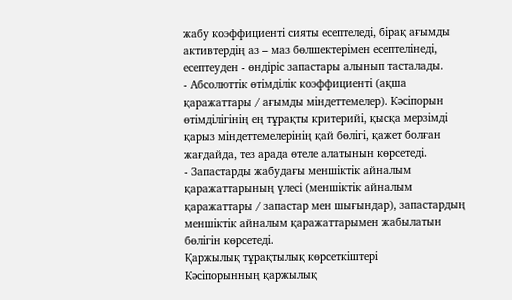жабу коэффициенті сияты есептеледі, бірақ ағымды активтердің аз – маз бөлшектерімен есептелінеді, есептеуден - өндіріс запастары алынып тасталады.
- Абсолюттік өтімділік коэффициенті (ақша қаражаттары / ағымды міндеттемелер). Кәсіпорын өтімділігінің ең тұрақты критерийі, қысқа мерзімді қарыз міндеттемелерінің қай бөлігі, қажет болған жағдайда, тез арада өтеле алатынын көрсетеді.
- Запастарды жабудағы меншіктік айналым қаражаттарының үлесі (меншіктік айналым қаражаттары / запастар мен шығындар), запастардың меншіктік айналым қаражаттарымен жабылатын бөлігін көрсетеді.
Қаржылық тұрақтылық көрсеткіштері
Кәсіпорынның қаржылық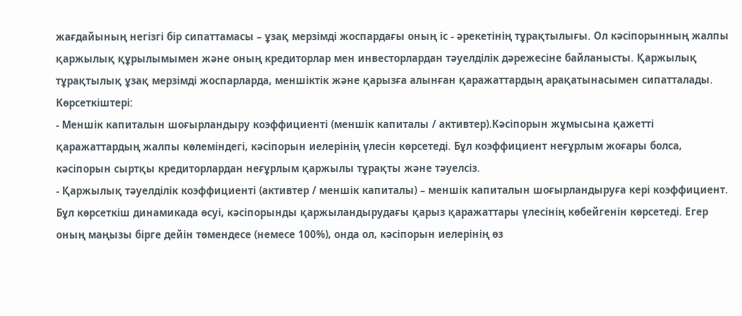жағдайының негізгі бір сипаттамасы – ұзақ мерзімді жоспардағы оның іс - әрекетінің тұрақтылығы. Ол кәсіпорынның жалпы қаржылық құрылымымен және оның кредиторлар мен инвесторлардан тәуелділік дәрежесіне байланысты. Қаржылық тұрақтылық ұзақ мерзімді жоспарларда, меншіктік және қарызға алынған қаражаттардың арақатынасымен сипатталады.
Көрсеткіштері:
- Меншік капиталын шоғырландыру коэффициенті (меншік капиталы / активтер).Кәсіпорын жұмысына қажетті қаражаттардың жалпы көлеміндегі, кәсіпорын иелерінің үлесін көрсетеді. Бұл коэффициент неғұрлым жоғары болса, кәсіпорын сыртқы кредиторлардан неғұрлым қаржылы тұрақты және тәуелсіз.
- Қаржылық тәуелділік коэффициенті (активтер / меншік капиталы) – меншік капиталын шоғырландыруға кері коэффициент. Бұл көрсеткіш динамикада өсуі, кәсіпорынды қаржыландырудағы қарыз қаражаттары үлесінің көбейгенін көрсетеді. Егер оның маңызы бірге дейін төмендесе (немесе 100%), онда ол, кәсіпорын иелерінің өз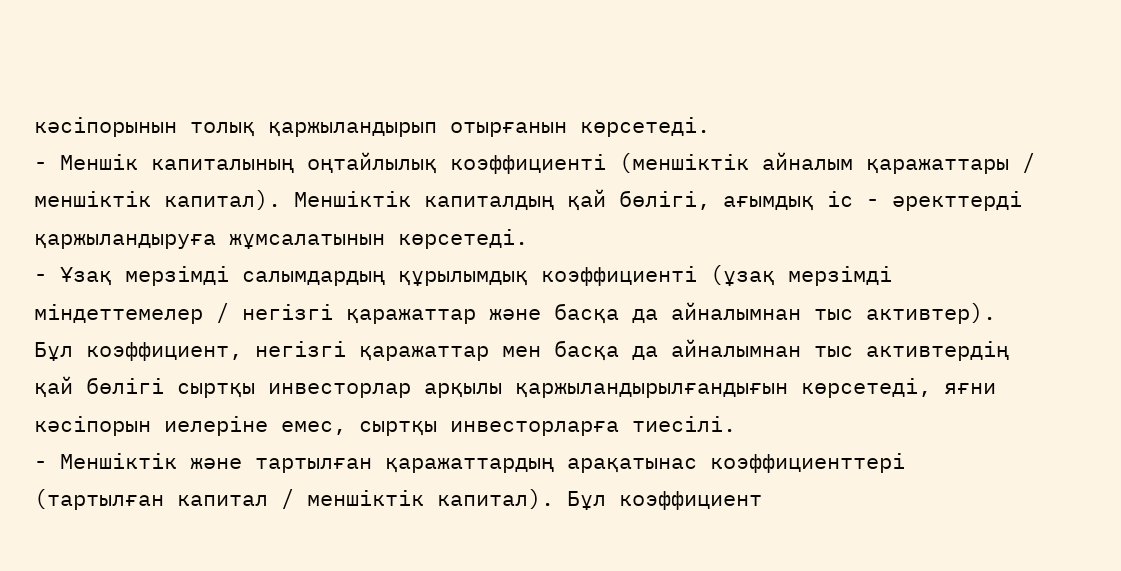кәсіпорынын толық қаржыландырып отырғанын көрсетеді.
- Меншік капиталының оңтайлылық коэффициенті (меншіктік айналым қаражаттары / меншіктік капитал). Меншіктік капиталдың қай бөлігі, ағымдық іс - әректтерді қаржыландыруға жұмсалатынын көрсетеді.
- Ұзақ мерзімді салымдардың құрылымдық коэффициенті (ұзақ мерзімді міндеттемелер / негізгі қаражаттар және басқа да айналымнан тыс активтер). Бұл коэффициент, негізгі қаражаттар мен басқа да айналымнан тыс активтердің қай бөлігі сыртқы инвесторлар арқылы қаржыландырылғандығын көрсетеді, яғни кәсіпорын иелеріне емес, сыртқы инвесторларға тиесілі.
- Меншіктік және тартылған қаражаттардың арақатынас коэффициенттері (тартылған капитал / меншіктік капитал). Бұл коэффициент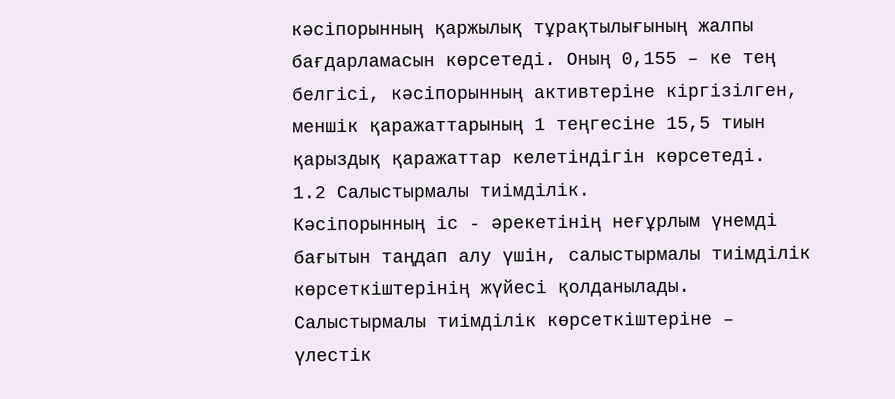кәсіпорынның қаржылық тұрақтылығының жалпы бағдарламасын көрсетеді. Оның 0,155 – ке тең белгісі, кәсіпорынның активтеріне кіргізілген, меншік қаражаттарының 1 теңгесіне 15,5 тиын қарыздық қаражаттар келетіндігін көрсетеді.
1.2 Салыстырмалы тиімділік.
Кәсіпорынның іс - әрекетінің неғұрлым үнемді бағытын таңдап алу үшін, салыстырмалы тиімділік көрсеткіштерінің жүйесі қолданылады. Салыстырмалы тиімділік көрсеткіштеріне – үлестік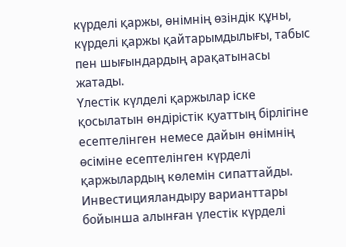күрделі қаржы, өнімнің өзіндік құны, күрделі қаржы қайтарымдылығы, табыс пен шығындардың арақатынасы жатады.
Үлестік күлделі қаржылар іске қосылатын өндірістік қуаттың бірлігіне есептелінген немесе дайын өнімнің өсіміне есептелінген күрделі қаржылардың көлемін сипаттайды. Инвестицияландыру варианттары бойынша алынған үлестік күрделі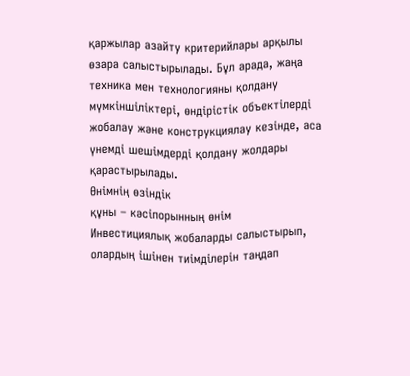қаржылар азайту критерийлары арқылы өзара салыстырылады. Бұл арада, жаңа техника мен технологияны қолдану мүмкіншіліктері, өндірістік объектілерді жобалау және конструкциялау кезінде, аса үнемді шешімдерді қолдану жолдары қарастырылады.
Өнімнің өзіндік
құны – кәсіпорынның өнім
Инвестициялық жобаларды салыстырып, олардың ішінен тиімділерін таңдап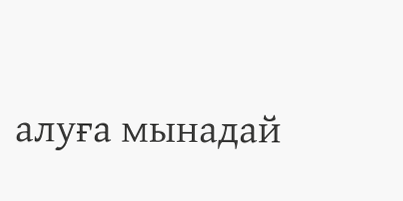алуға мынадай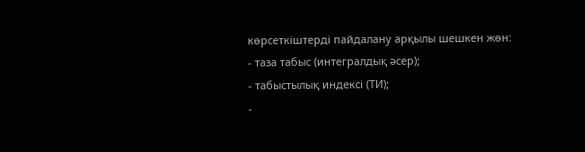көрсеткіштерді пайдалану арқылы шешкен жөн:
- таза табыс (интегралдық әсер);
- табыстылық индексі (ТИ);
-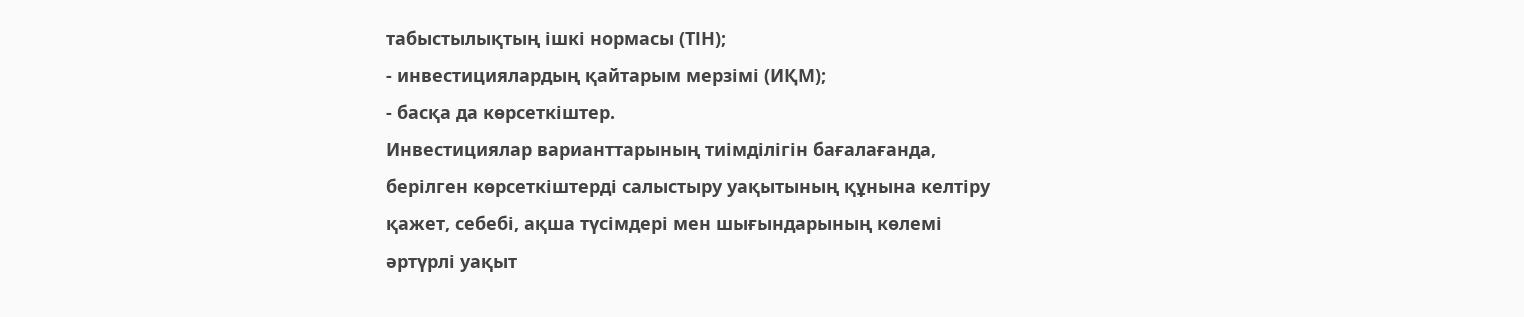табыстылықтың ішкі нормасы (ТІН);
- инвестициялардың қайтарым мерзімі (ИҚМ);
- басқа да көрсеткіштер.
Инвестициялар варианттарының тиімділігін бағалағанда, берілген көрсеткіштерді салыстыру уақытының құнына келтіру қажет, себебі, ақша түсімдері мен шығындарының көлемі әртүрлі уақыт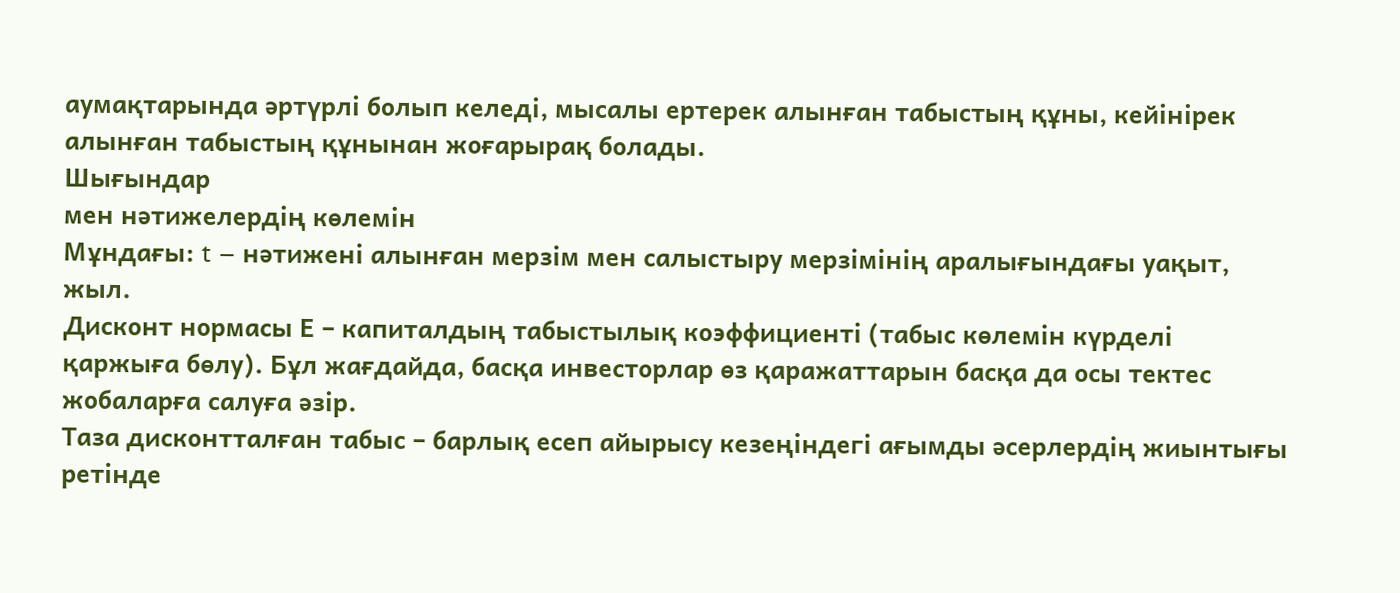аумақтарында әртүрлі болып келеді, мысалы ертерек алынған табыстың құны, кейінірек алынған табыстың құнынан жоғарырақ болады.
Шығындар
мен нәтижелердің көлемін
Мұндағы: t – нәтижені алынған мерзім мен салыстыру мерзімінің аралығындағы уақыт, жыл.
Дисконт нормасы Е – капиталдың табыстылық коэффициенті (табыс көлемін күрделі қаржыға бөлу). Бұл жағдайда, басқа инвесторлар өз қаражаттарын басқа да осы тектес жобаларға салуға әзір.
Таза дисконтталған табыс – барлық есеп айырысу кезеңіндегі ағымды әсерлердің жиынтығы ретінде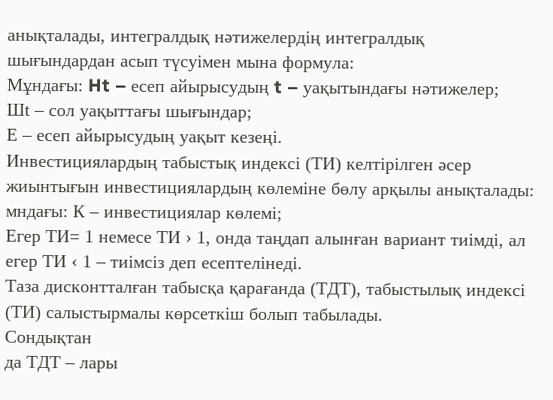анықталады, интегралдық нәтижелердің интегралдық шығындардан асып түсуімен мына формула:
Мұндағы: Ht – есеп айырысудың t – уақытындағы нәтижелер;
Шt – сол уақыттағы шығындар;
Е – есеп айырысудың уақыт кезеңі.
Инвестициялардың табыстық индексі (ТИ) келтірілген әсер жиынтығын инвестициялардың көлеміне бөлу арқылы анықталады:
мндағы: К – инвестициялар көлемі;
Егер ТИ= 1 немесе ТИ › 1, онда таңдап алынған вариант тиімді, ал егер ТИ ‹ 1 – тиімсіз деп есептелінеді.
Таза дисконтталған табысқа қарағанда (ТДТ), табыстылық индексі (ТИ) салыстырмалы көрсеткіш болып табылады.
Сондықтан
да ТДТ – лары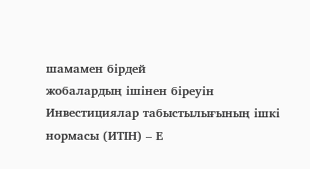шамамен бірдей
жобалардың ішінен біреуін
Инвестициялар табыстылығының ішкі нормасы (ИТІН) – Е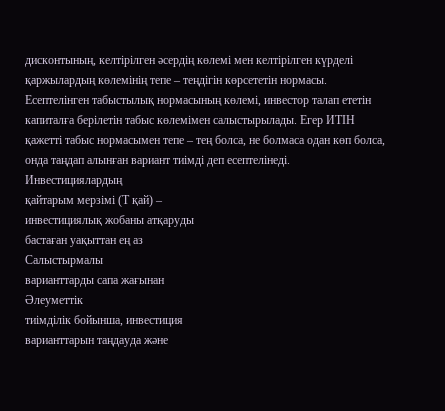дисконтының, келтірілген әсердің көлемі мен келтірілген күрделі қаржылардың көлемінің тепе – теңдігін көрсететін нормасы.
Есептелінген табыстылық нормасының көлемі, инвестор талап ететін капиталға берілетін табыс көлемімен салыстырылады. Егер ИТІН қажетті табыс нормасымен тепе – тең болса, не болмаса одан көп болса, онда таңдап алынған вариант тиімді деп есептелінеді.
Инвестициялардың
қайтарым мерзімі (Т қай) –
инвестициялық жобаны атқаруды
бастаған уақыттан ең аз
Салыстырмалы
варианттарды сапа жағынан
Әлеуметтік
тиімділік бойынша, инвестиция
варианттарын таңдауда және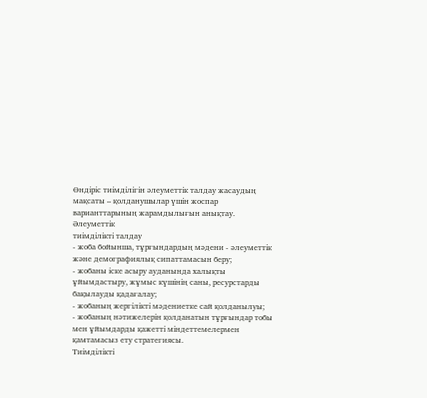Өндіріс тиімділігін әлеуметтік талдау жасаудың мақсаты – қолданушылар үшін жоспар варианттарының жарамдылығын анықтау.
Әлеуметтік
тиімділікті талдау
- жоба бойынша, тұрғындардың мәдени - әлеуметтік және демографиялық сипаттамасын беру;
- жобаны іске асыру ауданында халықты ұйымдастыру, жұмыс күшінің саны, ресурстарды бақылауды қадағалау;
- жобаның жергілікті мәдениетке сай қолданылуы;
- жобаның нәтижелерін қолданатын тұрғындар тобы мен ұйымдарды қажетті міндеттемелермен қамтамасыз ету стратегиясы.
Тиімділікті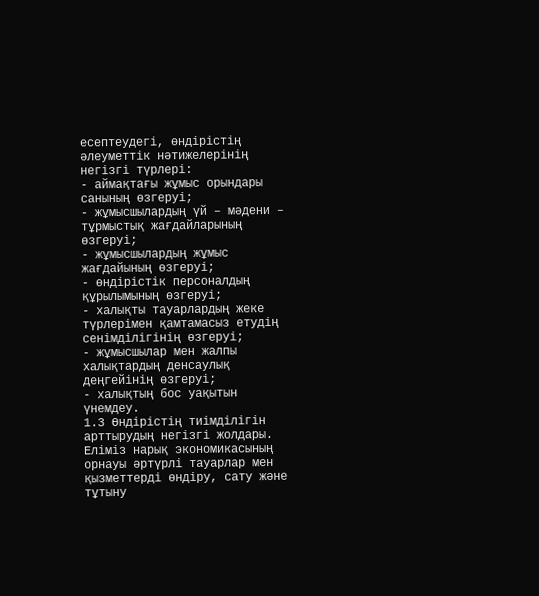есептеудегі, өндірістің әлеуметтік нәтижелерінің негізгі түрлері:
- аймақтағы жұмыс орындары санының өзгеруі;
- жұмысшылардың үй – мәдени – тұрмыстық жағдайларының өзгеруі;
- жұмысшылардың жұмыс жағдайының өзгеруі;
- өндірістік персоналдың құрылымының өзгеруі;
- халықты тауарлардың жеке түрлерімен қамтамасыз етудің сенімділігінің өзгеруі;
- жұмысшылар мен жалпы халықтардың денсаулық деңгейінің өзгеруі;
- халықтың бос уақытын үнемдеу.
1.3 Өндірістің тиімділігін арттырудың негізгі жолдары.
Еліміз нарық экономикасының орнауы әртүрлі тауарлар мен қызметтерді өндіру, сату және тұтыну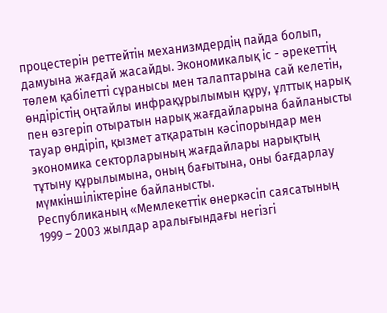процестерін реттейтін механизмдердің пайда болып, дамуына жағдай жасайды. Экономикалық іс - әрекеттің төлем қабілетті сұранысы мен талаптарына сай келетін, өндірістің оңтайлы инфрақұрылымын құру, ұлттық нарық пен өзгеріп отыратын нарық жағдайларына байланысты тауар өндіріп, қызмет атқаратын кәсіпорындар мен экономика секторларының жағдайлары нарықтың тұтыну құрылымына, оның бағытына, оны бағдарлау мүмкіншіліктеріне байланысты.
Республиканың «Мемлекеттік өнеркәсіп саясатының 1999 – 2003 жылдар аралығындағы негізгі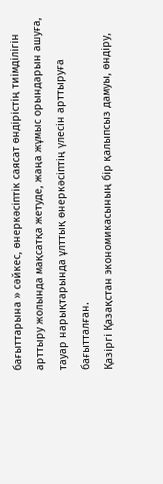бағыттарына » сәйкес, өнеркәсіптік саясат өндірістің тиімділігін арттыру жолында мақсатқа жетуде, жаңа жұмыс орындарын ашуға, тауар нарықтарында ұлттық өнеркәсіптің үлесін арттыруға бағытталған.
Қазіргі Қазақстан экономикасының бір қалыпсыз дамуы, өндіру,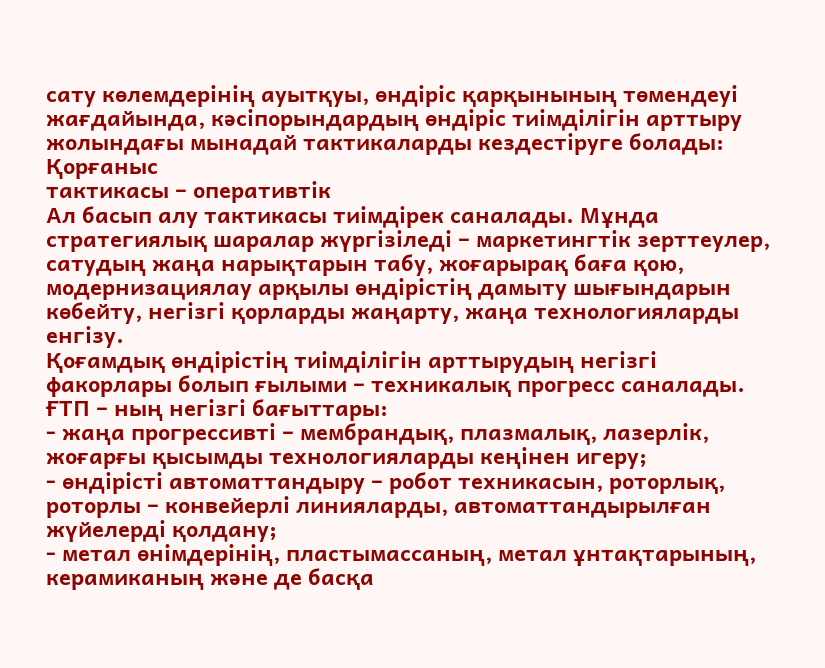сату көлемдерінің ауытқуы, өндіріс қарқынының төмендеуі жағдайында, кәсіпорындардың өндіріс тиімділігін арттыру жолындағы мынадай тактикаларды кездестіруге болады:
Қорғаныс
тактикасы – оперативтік
Ал басып алу тактикасы тиімдірек саналады. Мұнда стратегиялық шаралар жүргізіледі – маркетингтік зерттеулер, сатудың жаңа нарықтарын табу, жоғарырақ баға қою, модернизациялау арқылы өндірістің дамыту шығындарын көбейту, негізгі қорларды жаңарту, жаңа технологияларды енгізу.
Қоғамдық өндірістің тиімділігін арттырудың негізгі факорлары болып ғылыми – техникалық прогресс саналады. ҒТП – ның негізгі бағыттары:
- жаңа прогрессивті – мембрандық, плазмалық, лазерлік, жоғарғы қысымды технологияларды кеңінен игеру;
- өндірісті автоматтандыру – робот техникасын, роторлық, роторлы – конвейерлі линияларды, автоматтандырылған жүйелерді қолдану;
- метал өнімдерінің, пластымассаның, метал ұнтақтарының, керамиканың және де басқа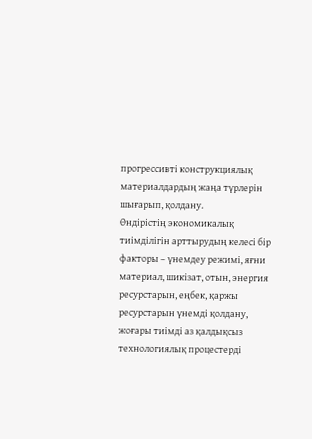прогрессивті конструкциялық материалдардың жаңа түрлерін шығарып, қолдану.
Өндірістің экономикалық тиімділігін арттырудың келесі бір факторы – үнемдеу режимі, яғни материал, шикізат, отын, энергия ресурстарын, еңбек, қаржы ресурстарын үнемді қолдану, жоғары тиімді аз қалдықсыз технологиялық процестерді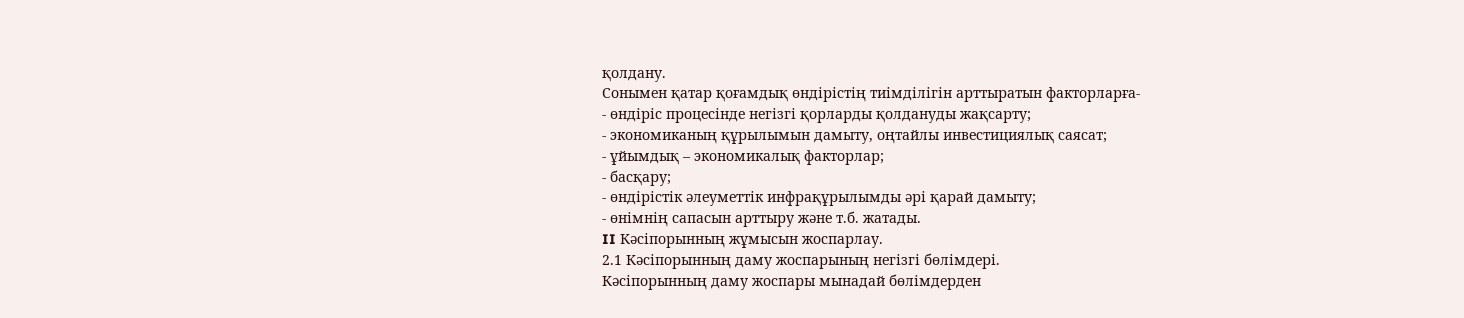қолдану.
Сонымен қатар қоғамдық өндірістің тиімділігін арттыратын факторларға-
- өндіріс процесінде негізгі қорларды қолдануды жақсарту;
- экономиканың құрылымын дамыту, оңтайлы инвестициялық саясат;
- ұйымдық – экономикалық факторлар;
- басқару;
- өндірістік әлеуметтік инфрақұрылымды әрі қарай дамыту;
- өнімнің сапасын арттыру және т.б. жатады.
II Кәсіпорынның жұмысын жоспарлау.
2.1 Кәсіпорынның даму жоспарының негізгі бөлімдері.
Кәсіпорынның даму жоспары мынадай бөлімдерден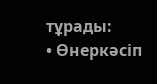тұрады:
• Өнеркәсіп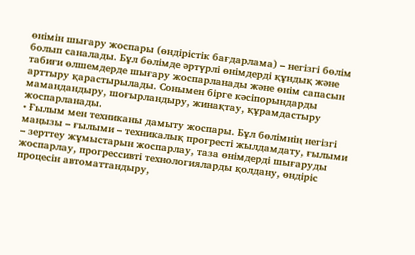өнімін шығару жоспары (өндірістік бағдарлама) – негізгі бөлім болып саналады. Бұл бөлімде әртүрлі өнімдерді құндық және табиғи өлшемдерде шығару жоспарланады және өнім сапасын арттыру қарастырылады. Сонымен бірге кәсіпорындарды мамандандыру, шоғырландыру, жинақтау, құрамдастыру жоспарланады.
• Ғылым мен техниканы дамыту жоспары. Бұл бөлімнің негізгі маңызы – ғылыми – техникалық прогресті жылдамдату, ғылыми – зерттеу жұмыстарын жоспарлау, таза өнімдерді шығаруды жоспарлау, прогрессивті технологияларды қолдану, өндіріс процесін автоматтандыру,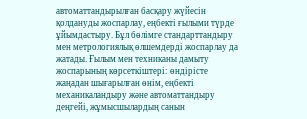автоматтандырылған басқару жүйесін қолдануды жоспарлау, еңбекті ғылыми түрде ұйымдастыру. Бұл бөлімге стандарттандыру мен метрологиялық өлшемдерді жоспарлау да жатады. Ғылым мен техниканы дамыту жоспарының көрсеткіштері: өндірісте жаңадан шығарылған өнім, еңбекті механикаландыру және автоматтандыру деңгейі, жұмысшылардың санын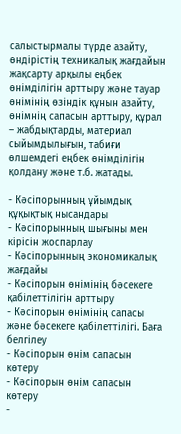салыстырмалы түрде азайту, өндірістің техникалық жағдайын жақсарту арқылы еңбек өнімділігін арттыру және тауар өнімінің өзіндік құнын азайту, өнімнің сапасын арттыру, құрал – жабдықтарды, материал сыйымдылығын, табиғи өлшемдегі еңбек өнімділігін қолдану және т.б. жатады.

- Кәсіпорынның ұйымдық құқықтық нысандары
- Кәсіпорынның шығыны мен кірісін жоспарлау
- Кәсіпорынның экономикалық жағдайы
- Кәсіпорын өнімінің бәсекеге қабілеттілігін арттыру
- Кәсіпорын өнімінің сапасы және бәсекеге қабілеттілігі. Баға белгілеу
- Кәсіпорын өнім сапасын көтеру
- Кәсіпорын өнім сапасын көтеру
-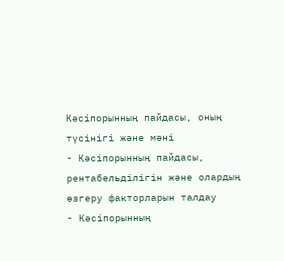Кәсіпорынның пайдасы, оның түсінігі және мәні
- Кәсіпорынның пайдасы, рентабельділігін және олардың өзгеру факторларын талдау
- Кәсіпорынның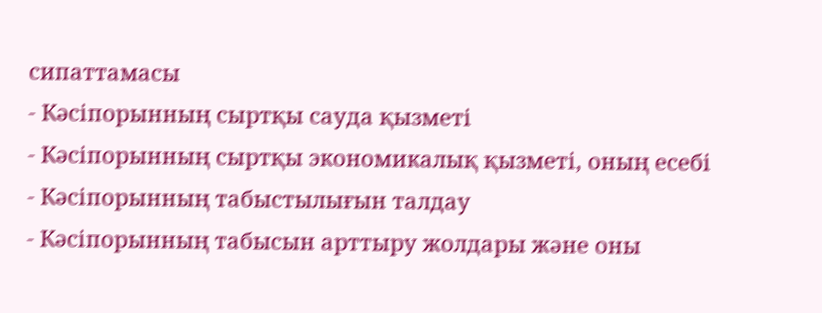сипаттамасы
- Кәсіпорынның сыртқы сауда қызметі
- Кәсіпорынның сыртқы экономикалық қызметі, оның есебі
- Кәсіпорынның табыстылығын талдау
- Кәсіпорынның табысын арттыру жолдары және оны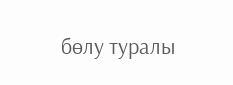бөлу туралы